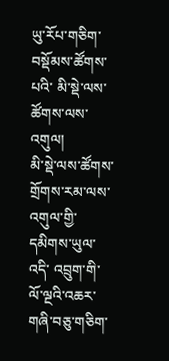ཡུ་རོཔ་གཅིག་བསྡོམས་ཚོགས་པའི་ མི་སྡེ་ལས་ཚོགས་ལས་འགུལ།
མི་སྡེ་ལས་ཚོགས་གྲོགས་རམ་ལས་འགུལ་གྱི་དམིགས་ཡུལ་འདི་ འབྲུག་གི་ ལོ་ལྔའི་འཆར་གཞི་བཅུ་གཅིག་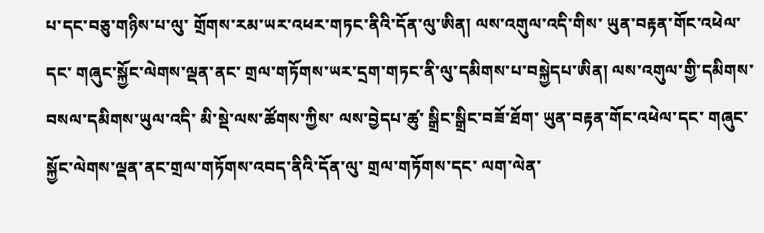པ་དང་བཅུ་གཉིས་པ་ལུ་ གྲོགས་རམ་ཡར་འཕར་གཏང་ནིའི་དོན་ལུ་ཨིན། ལས་འགུལ་འདི་གིས་ ཡུན་བརྟན་གོང་འཕེལ་དང་ གཞུང་སྐྱོང་ལེགས་ལྡན་ནང་ གྲལ་གཏོགས་ཡར་དྲག་གཏང་ནི་ལུ་དམིགས་པ་བསྐྱེདཔ་ཨིན། ལས་འགུལ་གྱི་དམིགས་བསལ་དམིགས་ཡུལ་འདི་ མི་སྡེ་ལས་ཚོགས་ཀྱིས་ ལས་བྱེདཔ་ཚུ་ སྒྲིང་སྒྲིང་བཟོ་ཐོག་ ཡུན་བརྟན་གོང་འཕེལ་དང་ གཞུང་སྐྱོང་ལེགས་ལྡན་ནང་གྲལ་གཏོགས་འབད་ནིའི་དོན་ལུ་ གྲལ་གཏོགས་དང་ ལག་ལེན་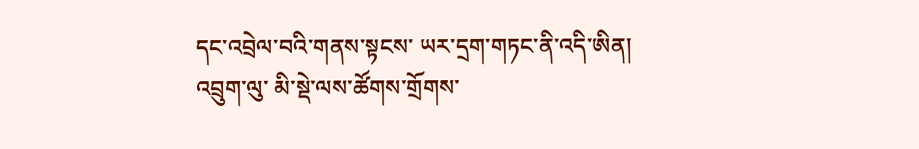དང་འབྲེལ་བའི་གནས་སྟངས་ ཡར་དྲག་གཏང་ནི་འདི་ཨིན།
འབྲུག་ལུ་ མི་སྡེ་ལས་ཚོགས་གྲོགས་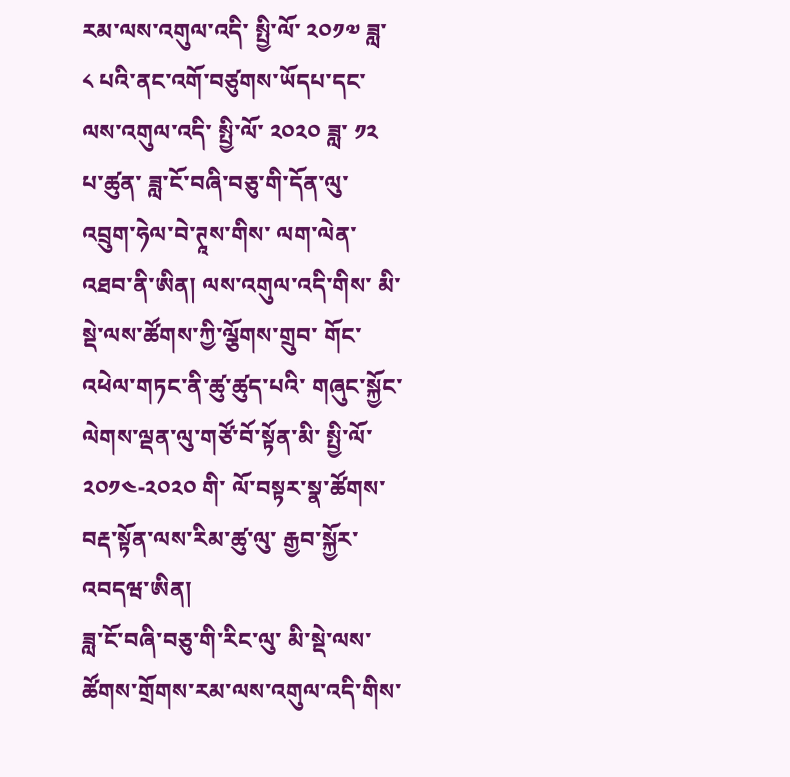རམ་ལས་འགུལ་འདི་ སྤྱི་ལོ་ ༢༠༡༧ ཟླ་ ༨ པའི་ནང་འགོ་བཙུགས་ཡོདཔ་དང་ ལས་འགུལ་འདི་ སྤྱི་ལོ་ ༢༠༢༠ ཟླ་ ༡༢ པ་ཚུན་ ཟླ་ངོ་བཞི་བཅུ་གི་དོན་ལུ་ འབྲུག་ཧེལ་བེ་ཊཱས་གིས་ ལག་ལེན་འཐབ་ནི་ཨིན། ལས་འགུལ་འདི་གིས་ མི་སྡེ་ལས་ཚོགས་ཀྱི་ལྕོགས་གྲུབ་ གོང་འཕེལ་གཏང་ནི་ཚུ་ཚུད་པའི་ གཞུང་སྐྱོང་ལེགས་ལྡན་ལུ་གཙོ་བོ་སྟོན་མི་ སྤྱི་ལོ་ ༢༠༡༤-༢༠༢༠ གི་ ལོ་བསྟར་སྣ་ཚོགས་བརྡ་སྟོན་ལས་རིམ་ཚུ་ལུ་ རྒྱབ་སྐྱོར་འབདཝ་ཨིན།
ཟླ་ངོ་བཞི་བཅུ་གི་རིང་ལུ་ མི་སྡེ་ལས་ཚོགས་གྲོགས་རམ་ལས་འགུལ་འདི་གིས་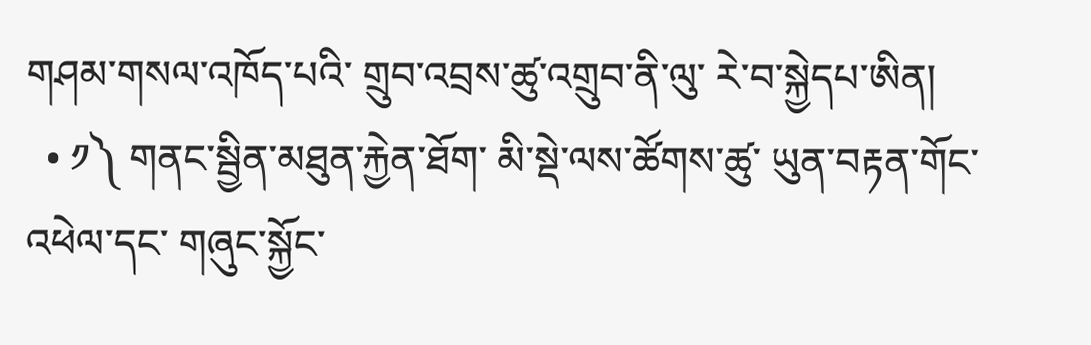གཤམ་གསལ་འཁོད་པའི་ གྲུབ་འབྲས་ཚུ་འགྲུབ་ནི་ལུ་ རེ་བ་སྐྱེདཔ་ཨིན།
  • ༡༽ གནང་སྦྱིན་མཐུན་རྐྱེན་ཐོག་ མི་སྡེ་ལས་ཚོགས་ཚུ་ ཡུན་བརྟན་གོང་འཕེལ་དང་ གཞུང་སྐྱོང་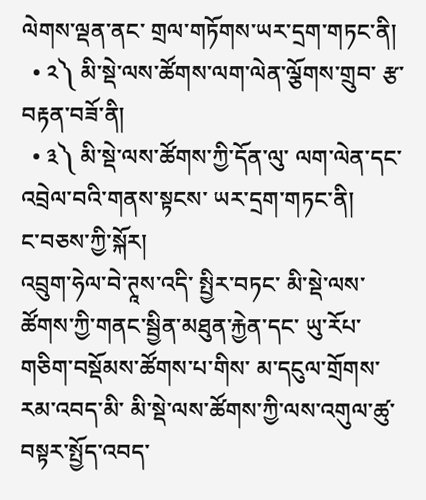ལེགས་ལྡན་ནང་ གྲལ་གཏོགས་ཡར་དྲག་གཏང་ནི།
  • ༢༽ མི་སྡེ་ལས་ཚོགས་ལག་ལེན་ལྕོགས་གྲུབ་ རྩ་བརྟན་བཟོ་ནི།
  • ༣༽ མི་སྡེ་ལས་ཚོགས་ཀྱི་དོན་ལུ་ ལག་ལེན་དང་འབྲེལ་བའི་གནས་སྟངས་ ཡར་དྲག་གཏང་ནི།
ང་བཅས་ཀྱི་སྐོར།
འབྲུག་ཧེལ་བེ་ཊཱས་འདི་ སྤྱིར་བཏང་ མི་སྡེ་ལས་ཚོགས་ཀྱི་གནང་སྦྱིན་མཐུན་རྐྱེན་དང་ ཡུ་རོཔ་གཅིག་བསྡོམས་ཚོགས་པ་གིས་ མ་དངུལ་གྲོགས་རམ་འབད་མི་ མི་སྡེ་ལས་ཚོགས་ཀྱི་ལས་འགུལ་ཚུ་ བསྟར་སྤྱོད་འབད་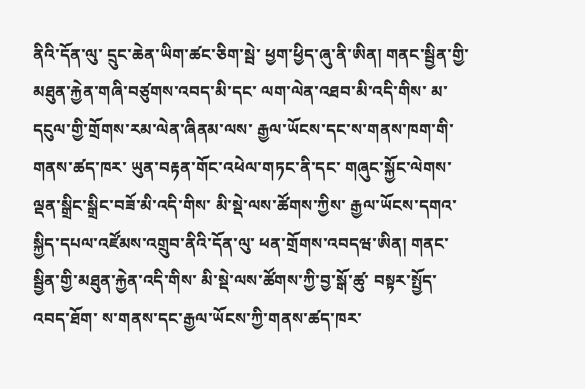ནིའི་དོན་ལུ་ དྲུང་ཆེན་ཡིག་ཚང་ཅིག་སྦེ་ ཕྱག་ཕྱིད་ཞུ་ནི་ཨིན། གནང་སྦྱིན་གྱི་མཐུན་རྐྱེན་གཞི་བཙུགས་འབད་མི་དང་ ལག་ལེན་འཐབ་མི་འདི་གིས་ མ་དངུལ་གྱི་གྲོགས་རམ་ལེན་ཞིནམ་ལས་ རྒྱལ་ཡོངས་དང་ས་གནས་ཁག་གི་གནས་ཚད་ཁར་ ཡུན་བརྟན་གོང་འཕེལ་གཏང་ནི་དང་ གཞུང་སྐྱོང་ལེགས་ལྡན་སྒྲིང་སྒྲིང་བཟོ་མི་འདི་གིས་ མི་སྡེ་ལས་ཚོགས་ཀྱིས་ རྒྱལ་ཡོངས་དགའ་སྐྱིད་དཔལ་འཛོམས་འགྲུབ་ནིའི་དོན་ལུ་ ཕན་གྲོགས་འབདཝ་ཨིན། གནང་སྦྱིན་གྱི་མཐུན་རྐྱེན་འདི་གིས་ མི་སྡེ་ལས་ཚོགས་ཀྱི་བྱ་སྒོ་ཚུ་ བསྟར་སྤྱོད་འབད་ཐོག་ ས་གནས་དང་རྒྱལ་ཡོངས་ཀྱི་གནས་ཚད་ཁར་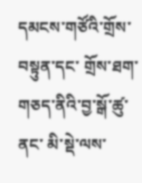དམངས་གཙོའི་གྲོས་བསྟུན་དང་ གྲོས་ཐག་གཅད་ནིའི་བྱ་སྒོ་ཚུ་ནང་ མི་སྡེ་ལས་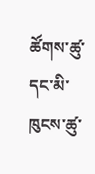ཚོགས་ཚུ་དང་མི་ཁུངས་ཚུ་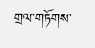གྲལ་གཏོགས་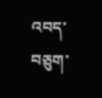འབད་བཅུག་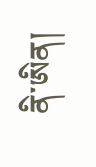ནི་ཨིན།